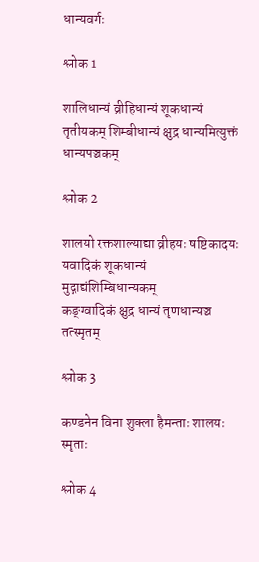धान्यवर्गः

श्लोक 1

शालिधान्यं व्रीहिधान्यं शूकधान्यं तृतीयकम् शिम्बीधान्यं क्षुद्र धान्यमित्युक्तं धान्यपञ्चकम्

श्लोक 2

शालयो रक्तशाल्याद्या व्रीहयः षष्टिकादयः
यवादिकं शूकधान्यं मुद्गाद्यंशिम्बिधान्यकम्
कङ्ग्वादिकं क्षुद्र धान्यं तृणधान्यञ्च तत्स्मृतम्

श्लोक 3

कण्डनेन विना शुक्ला हैमन्ताः शालयः स्मृताः

श्लोक 4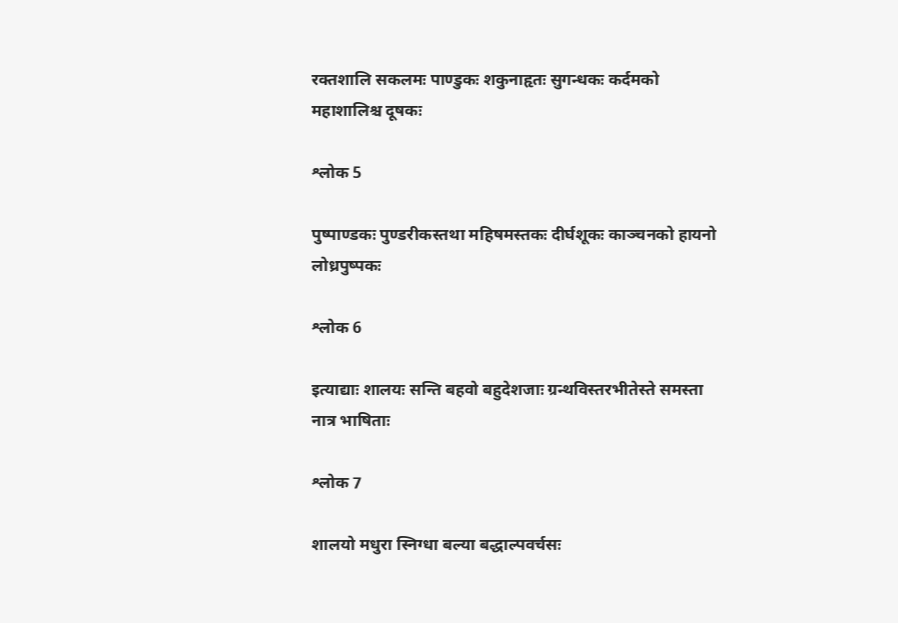रक्तशालि सकलमः पाण्डुकः शकुनाहृतः सुगन्धकः कर्दमको महाशालिश्च दूषकः

श्लोक 5

पुष्पाण्डकः पुण्डरीकस्तथा महिषमस्तकः दीर्घशूकः काञ्चनको हायनो लोध्रपुष्पकः

श्लोक 6

इत्याद्याः शालयः सन्ति बहवो बहुदेशजाः ग्रन्थविस्तरभीतेस्ते समस्ता नात्र भाषिताः

श्लोक 7

शालयो मधुरा स्निग्धा बल्या बद्धाल्पवर्चसः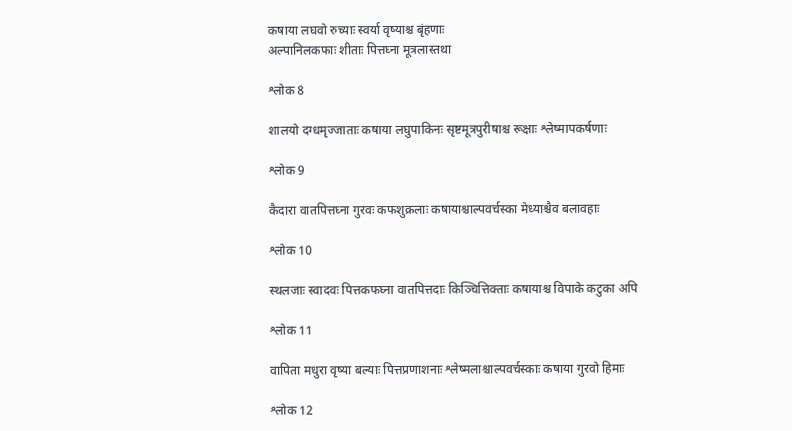कषाया लघवो रुच्याः स्वर्या वृष्याश्च बृंहणाः
अल्पानिलकफाः शीताः पित्तघ्ना मूत्रलास्तथा

श्लोक 8

शालयो दग्धमृज्जाताः कषाया लघुपाकिनः सृष्टमूत्रपुरीषाश्च रूक्षाः श्लेष्मापकर्षणाः

श्लोक 9

कैदारा वातपित्तघ्ना गुरवः कफशुक्रलाः कषायाश्चाल्पवर्चस्का मेध्याश्चैव बलावहाः

श्लोक 10

स्थलजाः स्वादवः पित्तकफघ्ना वातपित्तदाः किञ्चित्तिक्ताः कषायाश्च विपाके कटुका अपि

श्लोक 11

वापिता मधुरा वृष्या बल्याः पित्तप्रणाशनाः श्लेष्मलाश्चाल्पवर्चस्काः कषाया गुरवो हिमाः

श्लोक 12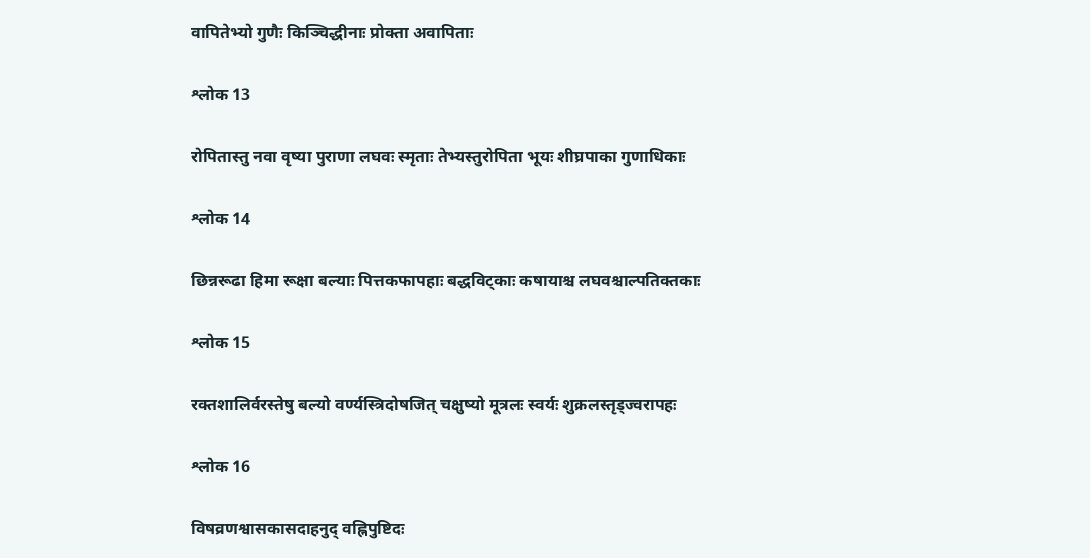वापितेभ्यो गुणैः किञ्चिद्धीनाः प्रोक्ता अवापिताः

श्लोक 13

रोपितास्तु नवा वृष्या पुराणा लघवः स्मृताः तेभ्यस्तुरोपिता भूयः शीघ्रपाका गुणाधिकाः

श्लोक 14

छिन्नरूढा हिमा रूक्षा बल्याः पित्तकफापहाः बद्धविट्काः कषायाश्च लघवश्चाल्पतिक्तकाः

श्लोक 15

रक्तशालिर्वरस्तेषु बल्यो वर्ण्यस्त्रिदोषजित् चक्षुष्यो मूत्रलः स्वर्यः शुक्रलस्तृड्ज्वरापहः

श्लोक 16

विषव्रणश्वासकासदाहनुद् वह्निपुष्टिदः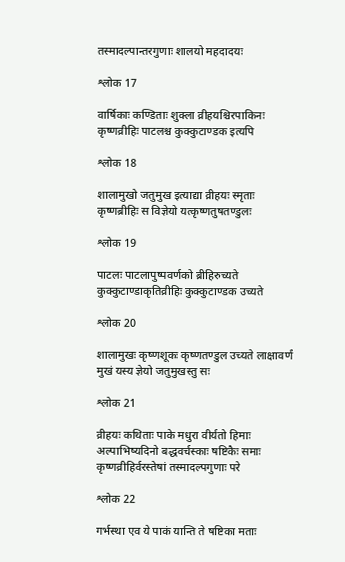तस्मादल्पान्तरगुणाः शालयो महदादयः

श्लोक 17

वार्षिकाः कण्डिताः शुक्ला व्रीहयश्चिरपाकिनः कृष्णव्रीहिः पाटलश्च कुक्कुटाण्डक इत्यपि

श्लोक 18

शालामुखो जतुमुख इत्याद्या व्रीहयः स्मृताः कृष्णब्रीहिः स विज्ञेयो यत्कृष्णतुषतण्डुलः

श्लोक 19

पाटलः पाटलापुष्पवर्णको ब्रीहिरुच्यते कुक्कुटाण्डाकृतिव्रीहिः कुक्कुटाण्डक उच्यते

श्लोक 20

शालामुखः कृष्णशूकः कृष्णतण्डुल उच्यते लाक्षावर्णं मुखं यस्य ज्ञेयो जतुमुखस्तु सः

श्लोक 21

व्रीहयः कथिताः पाके मधुरा वीर्यतो हिमाः
अल्पाभिष्यदिनो बद्धवर्चस्काः षष्टिकैः समाः
कृष्णव्रीहिर्वरस्तेषां तस्मादल्पगुणाः परे

श्लोक 22

गर्भस्था एव ये पाकं यान्ति ते षष्टिका मताः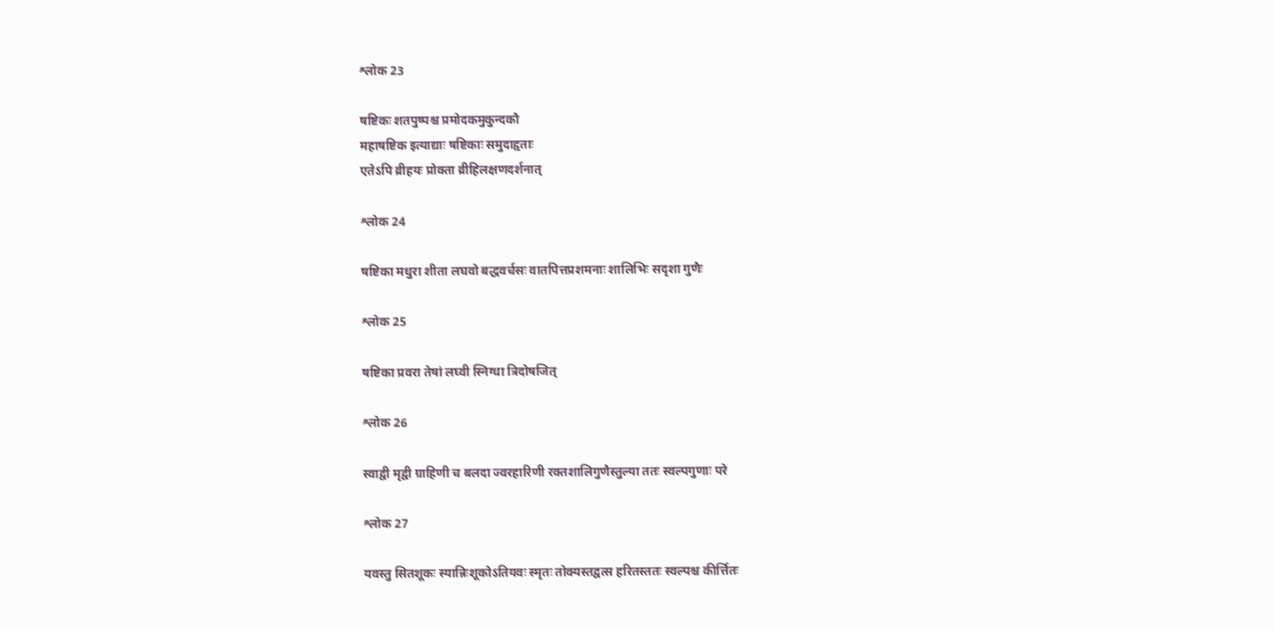श्लोक 23

षष्टिकः शतपुष्पश्च प्रमोदकमुकुन्दकौ
महाषष्टिक इत्याद्याः षष्टिकाः समुदाहृताः
एतेऽपि व्रीहयः प्रोक्ता व्रीहिलक्षणदर्शनात्

श्लोक 24

षष्टिका मधुरा शीता लघवो बद्धवर्चसः वातपित्तप्रशमनाः शालिभिः सदृशा गुणैः

श्लोक 25

षष्टिका प्रवरा तेषां लघ्वी स्निग्धा त्रिदोषजित्

श्लोक 26

स्वाद्वी मृद्वी ग्राहिणी च बलदा ज्वरहारिणी रक्तशालिगुणैस्तुल्या ततः स्वल्पगुणाः परे

श्लोक 27

यवस्तु सितशूकः स्यान्निःशूकोऽतियवः स्मृतः तोक्यस्तद्वत्स हरितस्ततः स्वल्पश्च कीर्त्तितः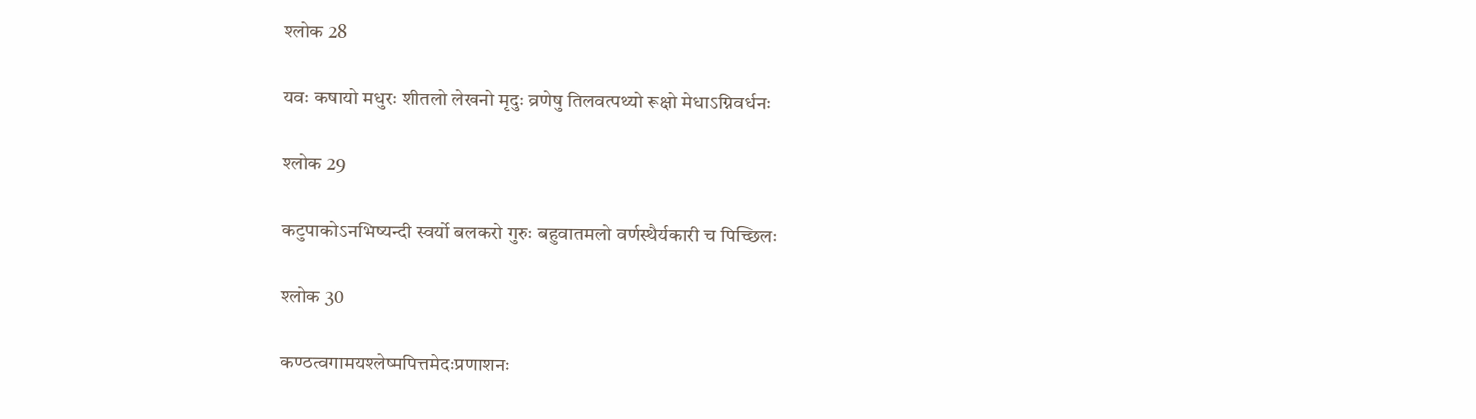श्लोक 28

यवः कषायो मधुरः शीतलो लेखनो मृदुः व्रणेषु तिलवत्पथ्यो रूक्षो मेधाऽग्निवर्धनः

श्लोक 29

कटुपाकोऽनभिष्यन्दी स्वर्यो बलकरो गुरुः बहुवातमलो वर्णस्थैर्यकारी च पिच्छिलः

श्लोक 30

कण्ठत्वगामयश्लेष्मपित्तमेदःप्रणाशनः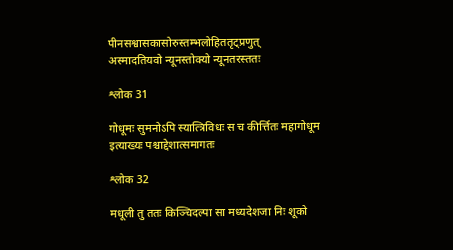पीनसश्वासकासोरुस्तम्भलोहिततृट्प्रणुत्
अस्मादतियवो न्यूनस्तोक्यो न्यूनतरस्ततः

श्लोक 31

गोधूमः सुमनोऽपि स्यात्त्रिविधः स च कीर्त्तितः महागोधूम इत्याख्यः पश्चाद्देशात्समागतः

श्लोक 32

मधूली तु ततः किञ्चिदल्पा सा मध्यदेशजा निः शूको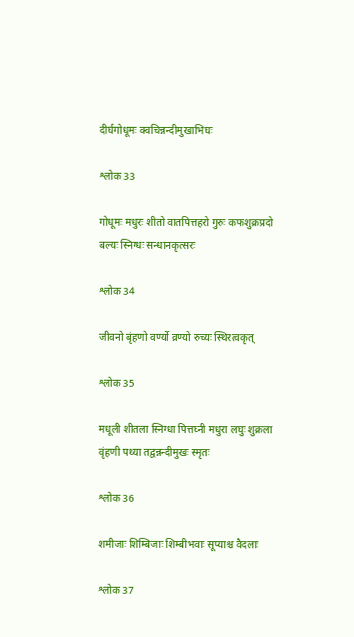दीर्घगोधूमः क्वचिन्नन्दीमुखाभिघः

श्लोक 33

गोधूमः मधुरः शीतो वातपित्तहरो गुरुः कफशुक्रप्रदो बल्यः स्निग्धः सन्धानकृत्सरः

श्लोक 34

जीवनो बृंहणो वर्ण्यो व्रण्यो रुच्यः स्थिरत्वकृत्

श्लोक 35

मधूली शीतला स्निग्धा पित्तघ्नी मधुरा लघुः शुक्रला वृंहणी पथ्या तद्वन्नन्दीमुखः स्मृतः

श्लोक 36

शमीजाः शिम्बिजाः शिम्बीभवाः सूप्याश्च वैदलाः

श्लोक 37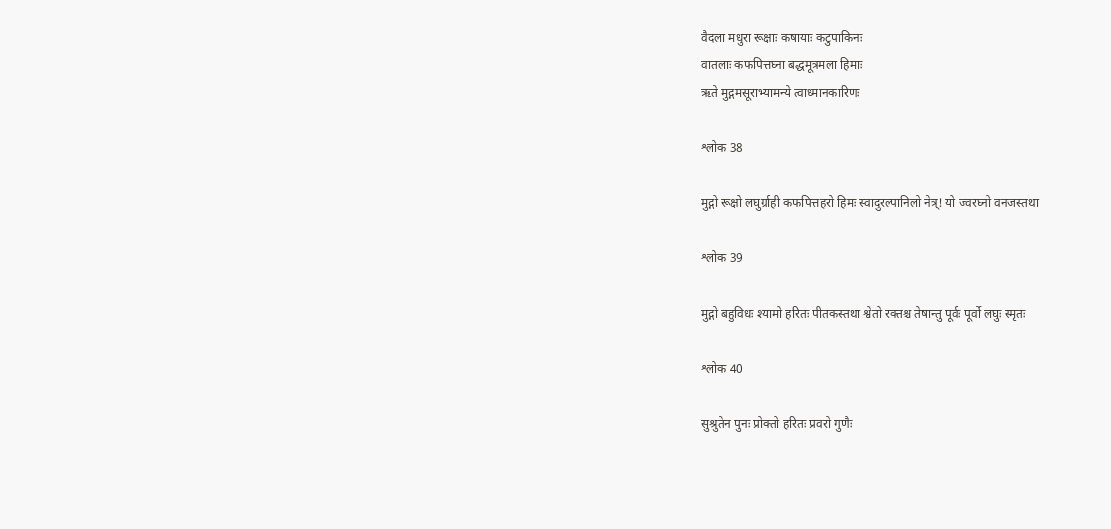वैदला मधुरा रूक्षाः कषायाः कटुपाकिनः
वातलाः कफपित्तघ्ना बद्धमूत्रमला हिमाः
ऋते मुद्गमसूराभ्यामन्ये त्वाध्मानकारिणः

श्लोक 38

मुद्गो रूक्षो लघुर्ग्राही कफपित्तहरो हिमः स्वादुरल्पानिलो नेत्र्! यो ज्वरघ्नो वनजस्तथा

श्लोक 39

मुद्गो बहुविधः श्यामो हरितः पीतकस्तथा श्वेतो रक्तश्च तेषान्तु पूर्वः पूर्वो लघुः स्मृतः

श्लोक 40

सुश्रुतेन पुनः प्रोक्तो हरितः प्रवरो गुणैः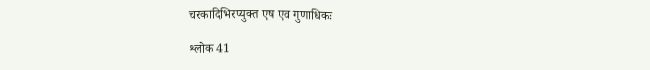चरकादिभिरप्युक्त एष एव गुणाधिकः

श्लोक 41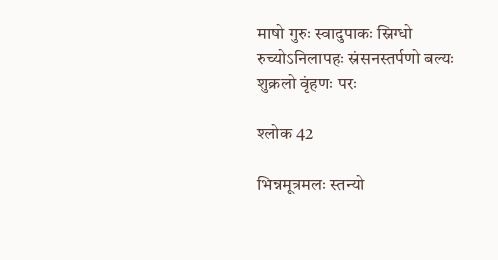माषो गुरुः स्वादुपाकः स्निग्धो रुच्योऽनिलापहः स्रंसनस्तर्पणो बल्यः शुक्रलो वृंहणः परः

श्लोक 42

भिन्नमूत्रमलः स्तन्यो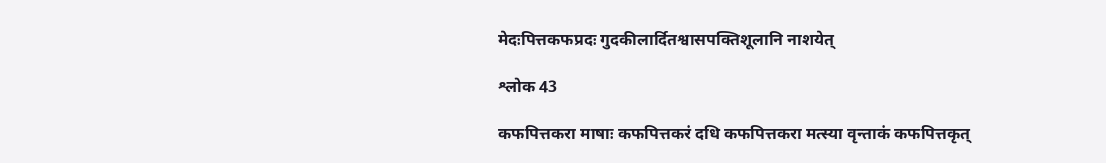मेदःपित्तकफप्रदः गुदकीलार्दितश्वासपक्तिशूलानि नाशयेत्

श्लोक 43

कफपित्तकरा माषाः कफपित्तकरं दधि कफपित्तकरा मत्स्या वृन्ताकं कफपित्तकृत्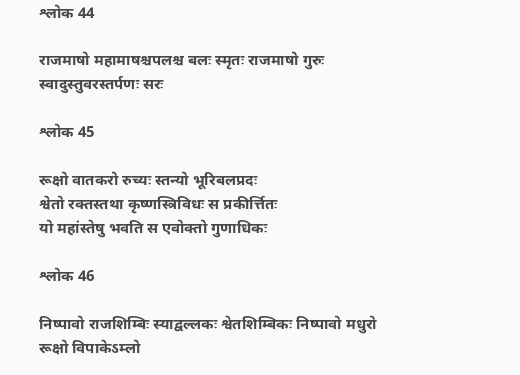श्लोक 44

राजमाषो महामाषश्चपलश्च बलः स्मृतः राजमाषो गुरुः स्वादुस्तुवरस्तर्पणः सरः

श्लोक 45

रूक्षो वातकरो रुच्यः स्तन्यो भूरिबलप्रदः
श्वेतो रक्तस्तथा कृष्णस्त्रिविधः स प्रकीर्त्तितः
यो महांस्तेषु भवति स एवोक्तो गुणाधिकः

श्लोक 46

निष्पावो राजशिम्बिः स्याद्वल्लकः श्वेतशिम्बिकः निष्पावो मधुरो रूक्षो विपाकेऽम्लो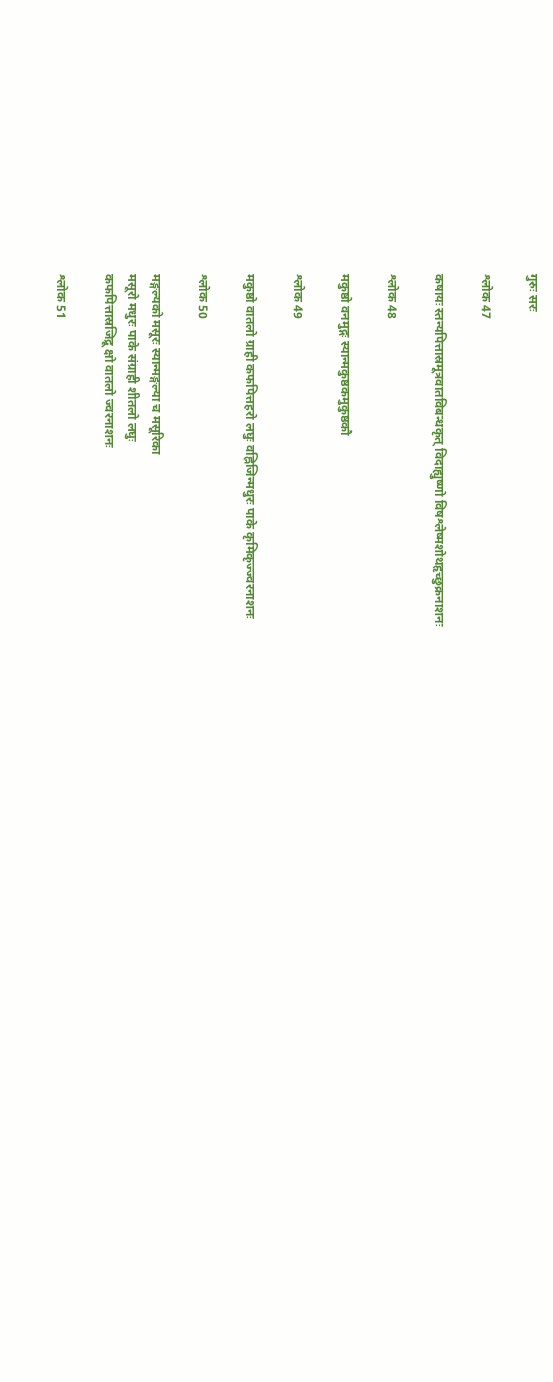गुरुः सरः

श्लोक 47

कषायः स्तन्यपित्तास्रमूत्रवातविबन्धकृत् विदाह्युष्णो विषश्लेष्मशोथहृच्छुक्रनाशनः

श्लोक 48

मकुष्ठो वनमुद्गः स्यान्मकुष्ठकमुकुष्ठकौ

श्लोक 49

मकुष्ठो वातलो ग्राही कफपित्तहरो लघुः वह्निजिन्मधुरः पाके कृमिकृज्ज्वरनाशनः

श्लोक 50

मङ्गल्यको मसूरः स्यान्मङ्गल्या च मसूरिका
मसूरो मधुरः पाके संग्राही शीतलो लघुः
कफपित्तास्रजिद्रू क्षो वातलो ज्वरनाशनः

श्लोक 51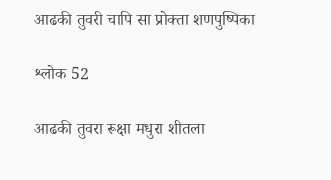आढकी तुवरी चापि सा प्रोक्ता शणपुष्पिका

श्लोक 52

आढकी तुवरा रूक्षा मधुरा शीतला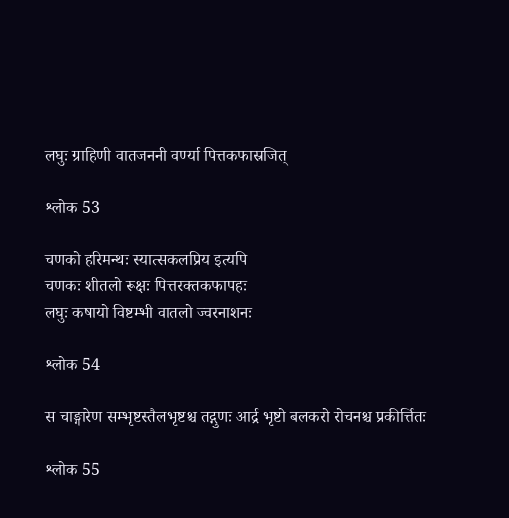लघुः ग्राहिणी वातजननी वर्ण्या पित्तकफास्रजित्

श्लोक 53

चणको हरिमन्थः स्यात्सकलप्रिय इत्यपि
चणकः शीतलो रूक्षः पित्तरक्तकफापहः
लघुः कषायो विष्टम्भी वातलो ज्वरनाशनः

श्लोक 54

स चाङ्गारेण सम्भृष्टस्तैलभृष्टश्च तद्गुणः आर्द्र भृष्टो बलकरो रोचनश्च प्रकीर्त्तितः

श्लोक 55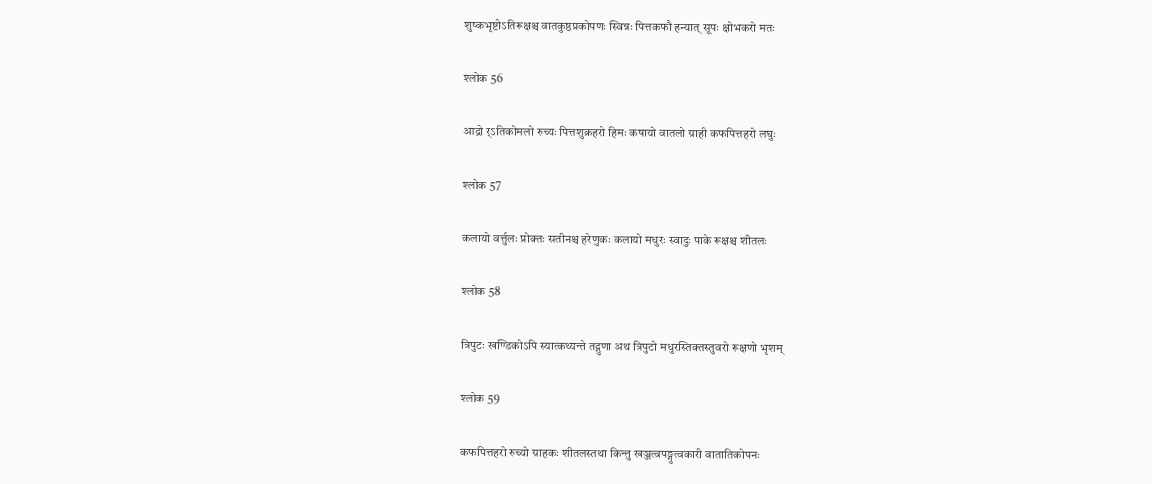शुष्कभृष्टोऽतिरूक्षश्च वातकुष्ठप्रकोपणः स्विन्नः पित्तकफौ हन्यात् सूपः क्षोभकरो मतः

श्लोक 56

आद्रो र्ऽतिकोमलो रुच्यः पित्तशुक्रहरो हिमः कषायो वातलो ग्राही कफपित्तहरो लघुः

श्लोक 57

कलायो वर्त्तुलः प्रोक्तः सतीनश्च हरेणुकः कलायो मधुरः स्वादुः पाके रूक्षश्च शीतलः

श्लोक 58

त्रिपुटः खण्डिकोऽपि स्यात्कथ्यन्ते तद्गुणा अथ त्रिपुटो मधुरस्तिक्तस्तुवरो रूक्षणो भृशम्

श्लोक 59

कफपित्तहरो रुच्यो ग्राहकः शीतलस्तथा किन्तु खञ्जत्वपङ्गुत्वकारी वातातिकोपनः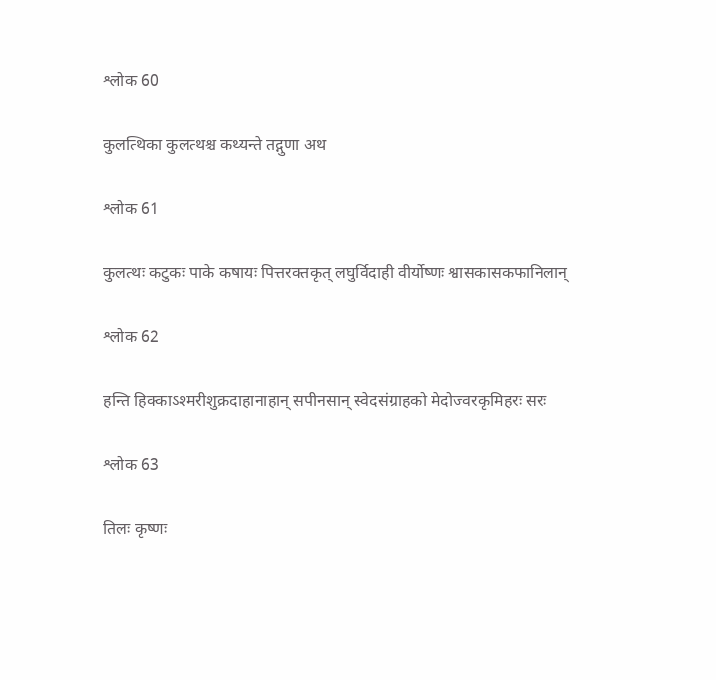श्लोक 60

कुलत्थिका कुलत्थश्च कथ्यन्ते तद्गुणा अथ

श्लोक 61

कुलत्थः कटुकः पाके कषायः पित्तरक्तकृत् लघुर्विदाही वीर्योष्णः श्वासकासकफानिलान्

श्लोक 62

हन्ति हिक्काऽश्मरीशुक्रदाहानाहान् सपीनसान् स्वेदसंग्राहको मेदोज्वरकृमिहरः सरः

श्लोक 63

तिलः कृष्णः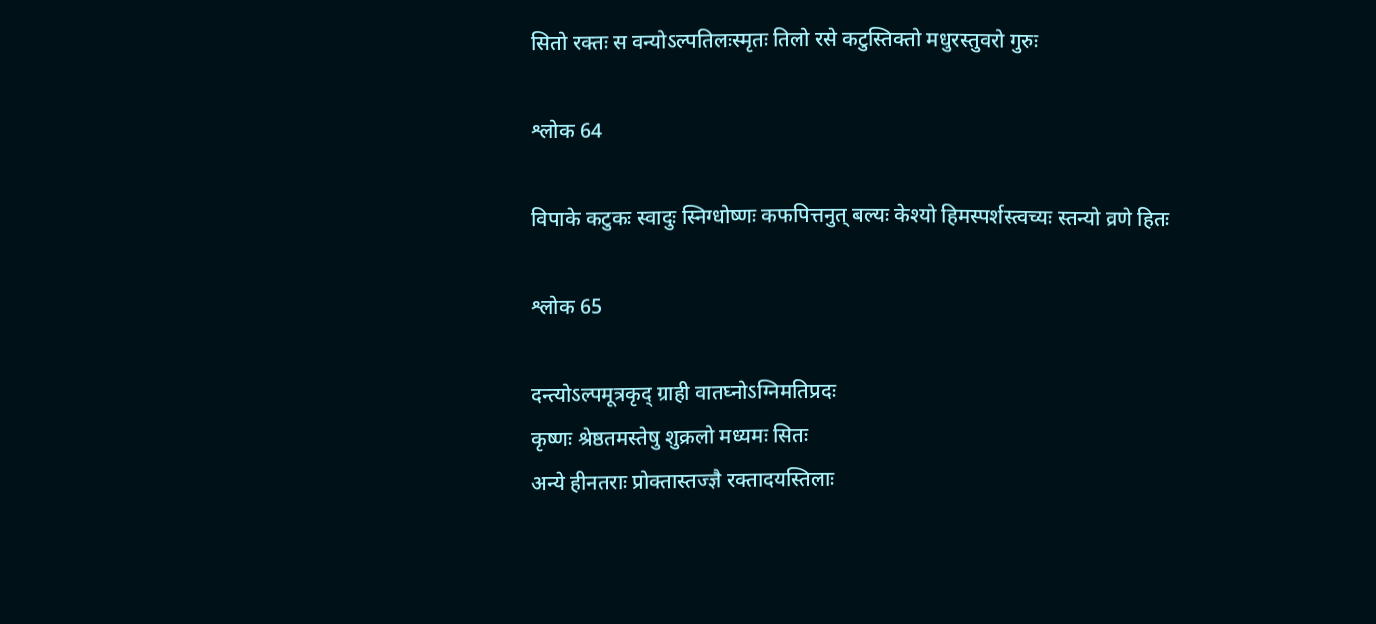सितो रक्तः स वन्योऽल्पतिलःस्मृतः तिलो रसे कटुस्तिक्तो मधुरस्तुवरो गुरुः

श्लोक 64

विपाके कटुकः स्वादुः स्निग्धोष्णः कफपित्तनुत् बल्यः केश्यो हिमस्पर्शस्त्वच्यः स्तन्यो व्रणे हितः

श्लोक 65

दन्त्योऽल्पमूत्रकृद् ग्राही वातघ्नोऽग्निमतिप्रदः
कृष्णः श्रेष्ठतमस्तेषु शुक्रलो मध्यमः सितः
अन्ये हीनतराः प्रोक्तास्तज्ज्ञै रक्तादयस्तिलाः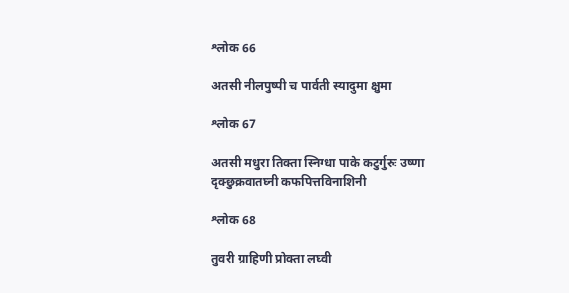श्लोक 66

अतसी नीलपुष्पी च पार्वती स्यादुमा क्षुमा

श्लोक 67

अतसी मधुरा तिक्ता स्निग्धा पाके कटुर्गुरुः उष्णा दृक्छुक्रवातघ्नी कफपित्तविनाशिनी

श्लोक 68

तुवरी ग्राहिणी प्रोक्ता लघ्वी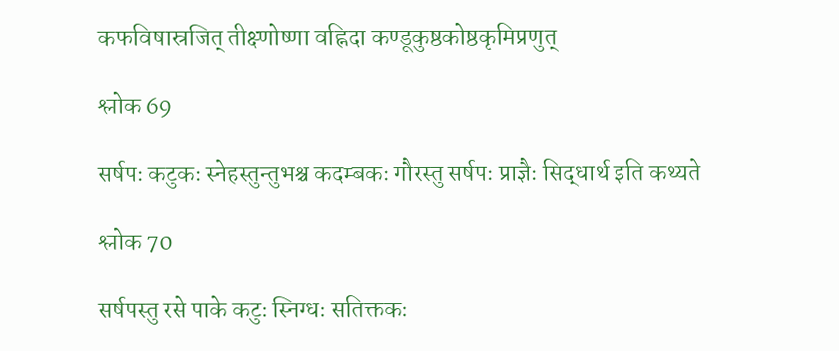कफविषास्रजित् तीक्ष्णोष्णा वह्निदा कण्डूकुष्ठकोष्ठकृमिप्रणुत्

श्लोक 69

सर्षपः कटुकः स्नेहस्तुन्तुभश्च कदम्बकः गौरस्तु सर्षपः प्राज्ञैः सिद्धार्थ इति कथ्यते

श्लोक 70

सर्षपस्तु रसे पाके कटुः स्निग्धः सतिक्तकः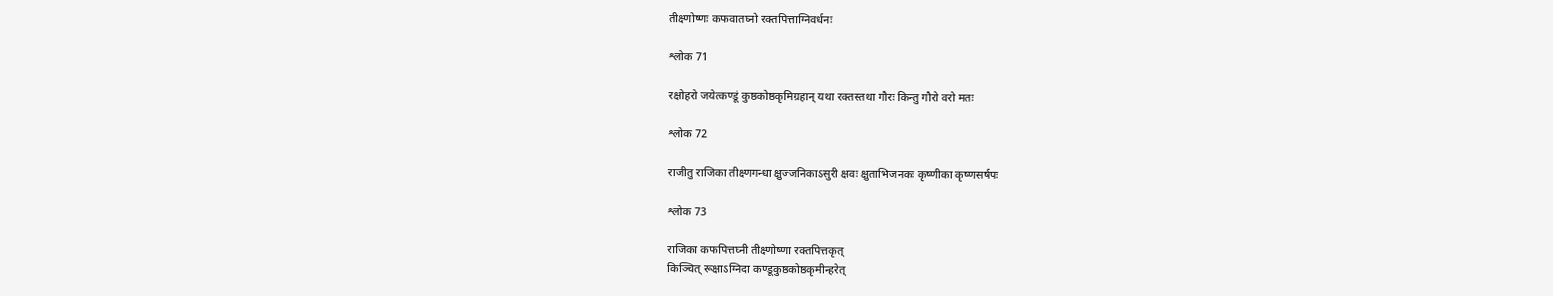तीक्ष्णोष्णः कफवातघ्नो रक्तपित्ताग्निवर्धनः

श्लोक 71

रक्षोहरो जयेत्कण्डूं कुष्ठकोष्ठकृमिग्रहान् यथा रक्तस्तथा गौरः किन्तु गौरो वरो मतः

श्लोक 72

राजीतु राजिका तीक्ष्णगन्धा क्षुज्जनिकाऽसुरी क्षवः क्षुताभिजनकः कृष्णीका कृष्णसर्षपः

श्लोक 73

राजिका कफपित्तघ्नी तीक्ष्णोष्णा रक्तपित्तकृत्
किञ्चित् रूक्षाऽग्निदा कण्डूकुष्ठकोष्ठकृमीन्हरेत्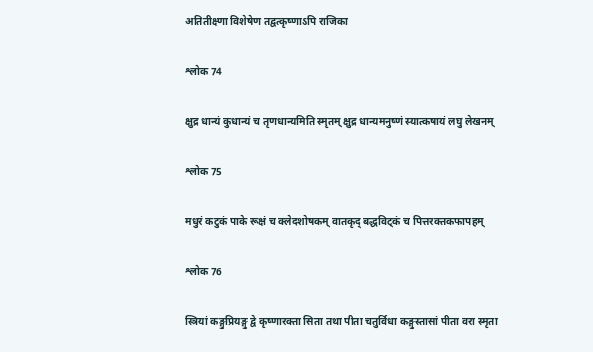अतितीक्ष्णा विशेषेण तद्वत्कृष्णाऽपि राजिका

श्लोक 74

क्षुद्र धान्यं कुधान्यं च तृणधान्यमिति स्मृतम् क्षुद्र धान्यमनुष्णं स्यात्कषायं लघु लेखनम्

श्लोक 75

मधुरं कटुकं पाके रूक्षं च क्लेदशोषकम् वातकृद् बद्धविट्कं च पित्तरक्तकफापहम्

श्लोक 76

स्त्रियां कङ्गुप्रियङ्गु द्वे कृष्णारक्ता सिता तथा पीता चतुर्विधा कङ्गुस्तासां पीता वरा स्मृता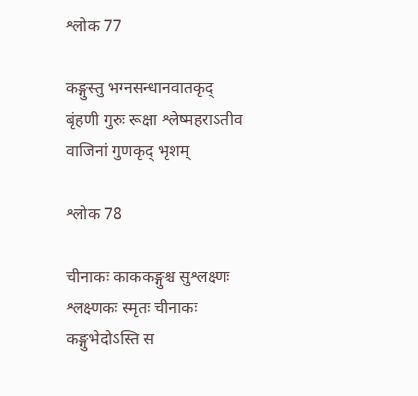श्लोक 77

कङ्गुस्तु भग्नसन्धानवातकृद् बृंहणी गुरुः रूक्षा श्लेष्महराऽतीव वाजिनां गुणकृद् भृशम्

श्लोक 78

चीनाकः काककङ्गुश्च सुश्लक्ष्णः श्लक्ष्णकः स्मृतः चीनाकः कङ्गुभेदोऽस्ति स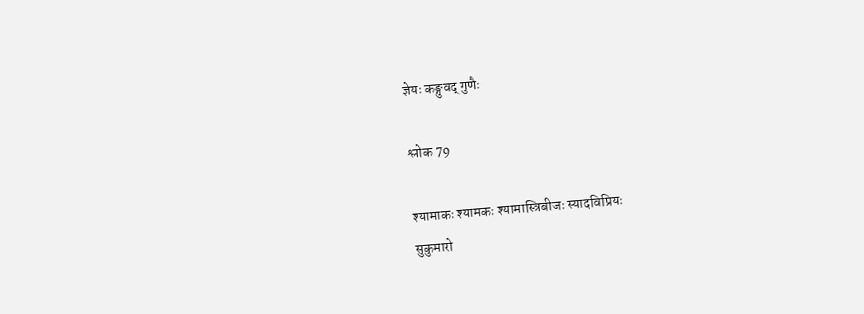ज्ञेयः कङ्गुवद् गुणैः

श्लोक 79

श्यामाकः श्यामकः श्यामास्त्रिबीजः स्यादविप्रियः
सुकुमारो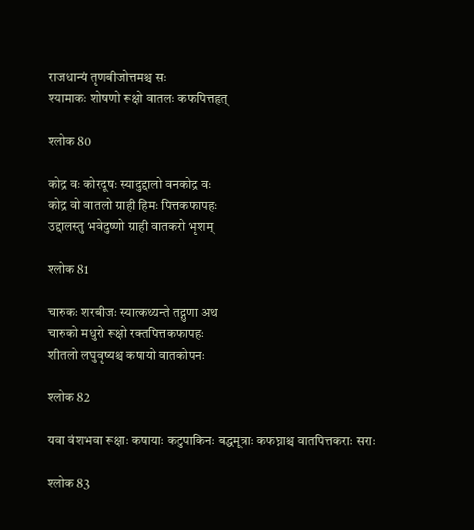राजधान्यं तृणबीजोत्तमश्च सः
श्यामाकः शोषणो रूक्षो वातलः कफपित्तहृत्

श्लोक 80

कोद्र वः कोरदूषः स्यादुद्दालो वनकोद्र वः
कोद्र वो वातलो ग्राही हिमः पित्तकफापहः
उद्दालस्तु भवेदुष्णो ग्राही वातकरो भृशम्

श्लोक 81

चारुकः शरबीजः स्यात्कथ्यन्ते तद्गुणा अथ
चारुको मधुरो रूक्षो रक्तपित्तकफापहः
शीतलो लघुवृष्यश्च कषायो वातकोपनः

श्लोक 82

यवा वंशभवा रूक्षाः कषायाः कटुपाकिनः बद्धमूत्राः कफघ्नाश्च वातपित्तकराः सराः

श्लोक 83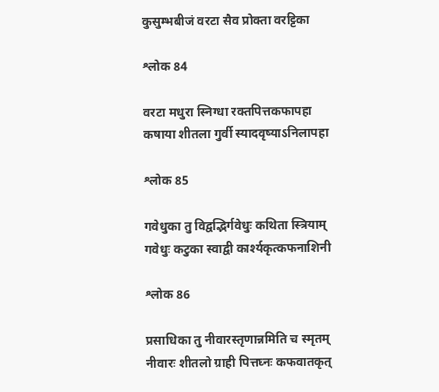कुसुम्भबीजं वरटा सैव प्रोक्ता वरट्टिका

श्लोक 84

वरटा मधुरा स्निग्धा रक्तपित्तकफापहा कषाया शीतला गुर्वी स्यादवृष्याऽनिलापहा

श्लोक 85

गवेधुका तु विद्वद्भिर्गवेधुः कथिता स्त्रियाम् गवेधुः कटुका स्वाद्वी कार्श्यकृत्कफनाशिनी

श्लोक 86

प्रसाधिका तु नीवारस्तृणान्नमिति च स्मृतम् नीवारः शीतलो ग्राही पित्तघ्नः कफवातकृत्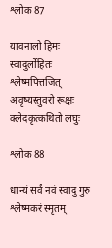श्लोक 87

यावनालो हिमः स्वादुर्लोहितः श्लेष्मपित्तजित् अवृष्यस्तुवरो रूक्षः क्लेदकृत्कथितो लघुः

श्लोक 88

धान्यं सर्वं नवं स्वादु गुरु श्लेष्मकरं स्मृतम्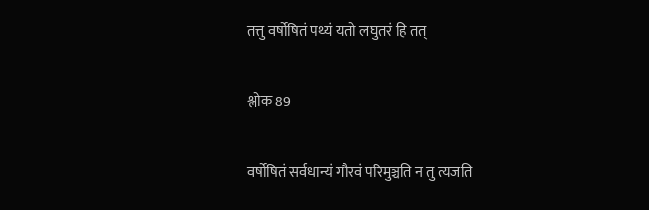तत्तु वर्षोषितं पथ्यं यतो लघुतरं हि तत्

श्लोक 89

वर्षोषितं सर्वधान्यं गौरवं परिमुञ्चति न तु त्यजति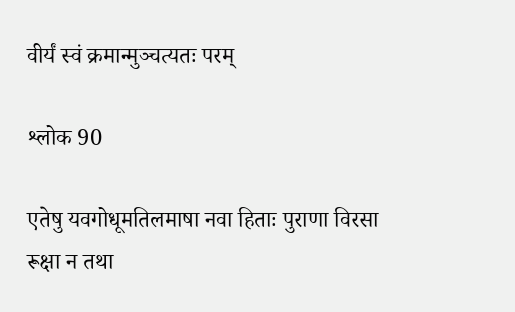वीर्यं स्वं क्रमान्मुञ्चत्यतः परम्

श्लोक 90

एतेषु यवगोधूमतिलमाषा नवा हिताः पुराणा विरसा रूक्षा न तथा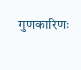गुणकारिणः